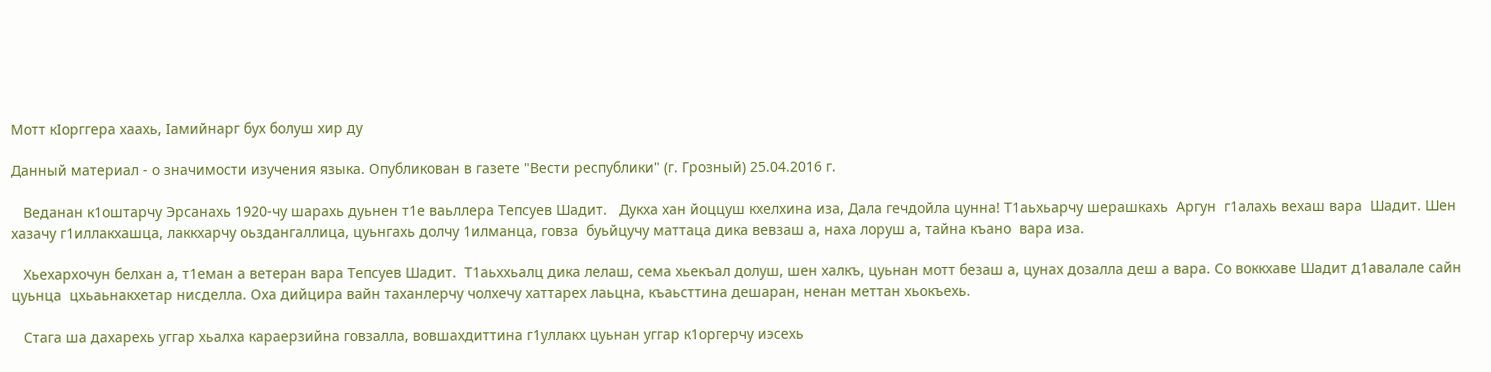Мотт кIорггера хаахь, Iамийнарг бух болуш хир ду

Данный материал - о значимости изучения языка. Опубликован в газете "Вести республики" (г. Грозный) 25.04.2016 г.

   Веданан к1оштарчу Эрсанахь 1920-чу шарахь дуьнен т1е ваьллера Тепсуев Шадит.   Дукха хан йоццуш кхелхина иза, Дала гечдойла цунна! Т1аьхьарчу шерашкахь  Аргун  г1алахь вехаш вара  Шадит. Шен хазачу г1иллакхашца, лаккхарчу оьздангаллица, цуьнгахь долчу 1илманца, говза  буьйцучу маттаца дика вевзаш а, наха лоруш а, тайна къано  вара иза.

   Хьехархочун белхан а, т1еман а ветеран вара Тепсуев Шадит.  Т1аьххьалц дика лелаш, сема хьекъал долуш, шен халкъ, цуьнан мотт безаш а, цунах дозалла деш а вара. Со воккхаве Шадит д1авалале сайн цуьнца  цхьаьнакхетар нисделла. Оха дийцира вайн таханлерчу чолхечу хаттарех лаьцна, къаьсттина дешаран, ненан меттан хьокъехь.

   Стага ша дахарехь уггар хьалха караерзийна говзалла, вовшахдиттина г1уллакх цуьнан уггар к1оргерчу иэсехь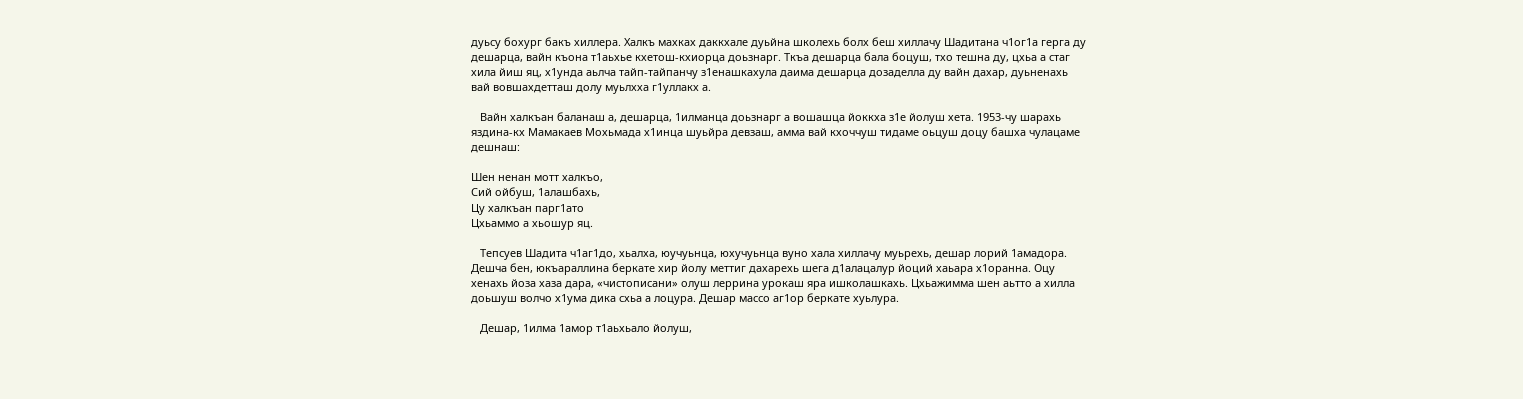дуьсу бохург бакъ хиллера. Халкъ махках даккхале дуьйна школехь болх беш хиллачу Шадитана ч1ог1а герга ду дешарца, вайн къона т1аьхье кхетош-кхиорца доьзнарг. Ткъа дешарца бала боцуш, тхо тешна ду, цхьа а стаг хила йиш яц, х1унда аьлча тайп-тайпанчу з1енашкахула даима дешарца дозаделла ду вайн дахар, дуьненахь вай вовшахдетташ долу муьлхха г1уллакх а.

   Вайн халкъан баланаш а, дешарца, 1илманца доьзнарг а вошашца йоккха з1е йолуш хета. 1953-чу шарахь яздина-кх Мамакаев Мохьмада х1инца шуьйра девзаш, амма вай кхоччуш тидаме оьцуш доцу башха чулацаме дешнаш:

Шен ненан мотт халкъо,
Сий ойбуш, 1алашбахь,
Цу халкъан парг1ато
Цхьаммо а хьошур яц.

   Тепсуев Шадита ч1аг1до, хьалха, юучуьнца, юхучуьнца вуно хала хиллачу муьрехь, дешар лорий 1амадора. Дешча бен, юкъараллина беркате хир йолу меттиг дахарехь шега д1алацалур йоций хаьара х1оранна. Оцу хенахь йоза хаза дара, «чистописани» олуш леррина урокаш яра ишколашкахь. Цхьажимма шен аьтто а хилла доьшуш волчо х1ума дика схьа а лоцура. Дешар массо аг1ор беркате хуьлура.

   Дешар, 1илма 1амор т1аьхьало йолуш,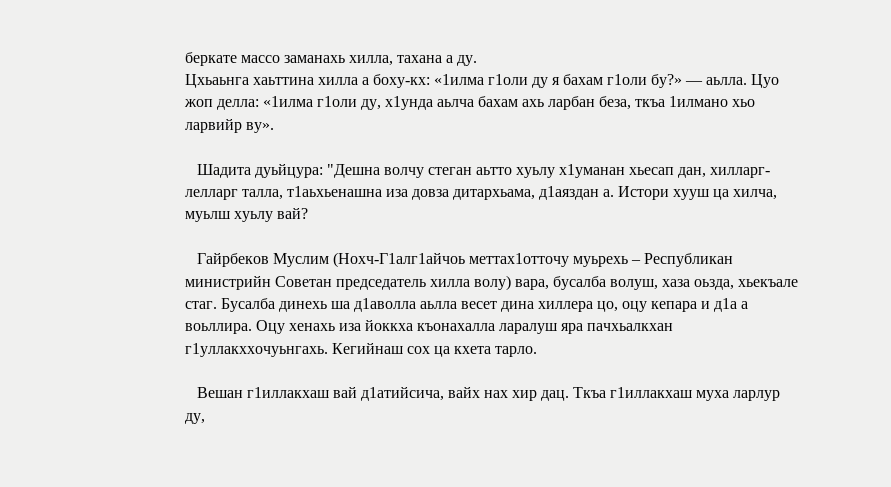беркате массо заманахь хилла, тахана а ду.
Цхьаьнга хаьттина хилла а боху-кх: «1илма г1оли ду я бахам г1оли бу?» — аьлла. Цуо жоп делла: «1илма г1оли ду, х1унда аьлча бахам ахь ларбан беза, ткъа 1илмано хьо ларвийр ву».

   Шадита дуьйцура: "Дешна волчу стеган аьтто хуьлу х1уманан хьесап дан, хилларг-лелларг талла, т1аьхьенашна иза довза дитархьама, д1аяздан а. Истори хууш ца хилча, муьлш хуьлу вай?

   Гайрбеков Муслим (Нохч-Г1алг1айчоь меттах1отточу муьрехь – Республикан министрийн Советан председатель хилла волу) вара, бусалба волуш, хаза оьзда, хьекъале стаг. Бусалба динехь ша д1аволла аьлла весет дина хиллера цо, оцу кепара и д1а а воьллира. Оцу хенахь иза йоккха къонахалла ларалуш яра пачхьалкхан г1уллакххочуьнгахь. Кегийнаш сох ца кхета тарло.

   Вешан г1иллакхаш вай д1атийсича, вайх нах хир дац. Ткъа г1иллакхаш муха ларлур ду,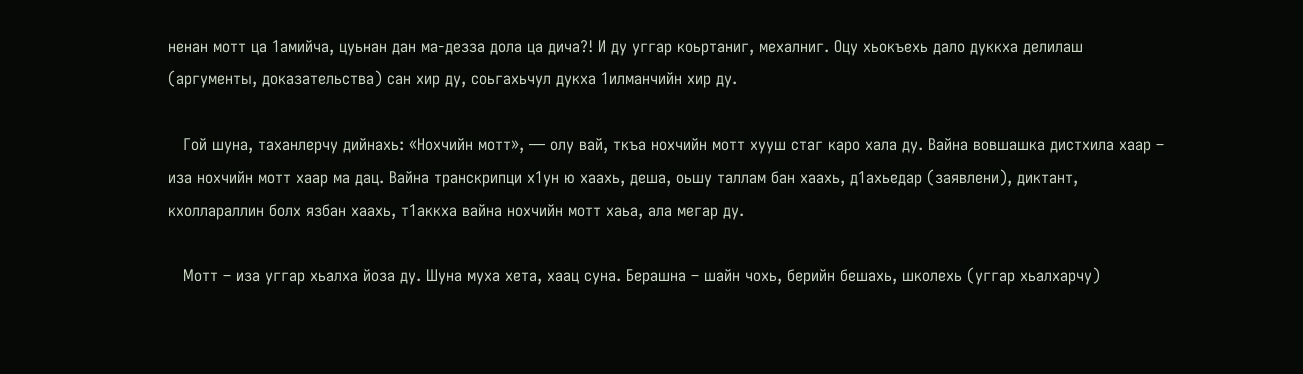ненан мотт ца 1амийча, цуьнан дан ма-дезза дола ца дича?! И ду уггар коьртаниг, мехалниг. Оцу хьокъехь дало дуккха делилаш (аргументы, доказательства) сан хир ду, соьгахьчул дукха 1илманчийн хир ду.

   Гой шуна, таханлерчу дийнахь: «Нохчийн мотт», — олу вай, ткъа нохчийн мотт хууш стаг каро хала ду. Вайна вовшашка дистхила хаар – иза нохчийн мотт хаар ма дац. Вайна транскрипци х1ун ю хаахь, деша, оьшу таллам бан хаахь, д1ахьедар (заявлени), диктант, кхоллараллин болх язбан хаахь, т1аккха вайна нохчийн мотт хаьа, ала мегар ду.

   Мотт – иза уггар хьалха йоза ду. Шуна муха хета, хаац суна. Берашна – шайн чохь, берийн бешахь, школехь (уггар хьалхарчу)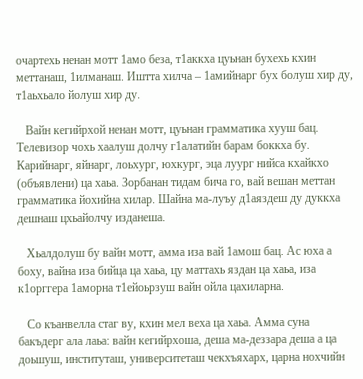очартехь ненан мотт 1амо беза, т1аккха цуьнан бухехь кхин меттанаш, 1илманаш. Иштта хилча – 1амийнарг бух болуш хир ду, т1аьхьало йолуш хир ду.

   Вайн кегийрхой ненан мотт, цуьнан грамматика хууш бац. Телевизор чохь хаалуш долчу г1алатийн барам боккха бу. Карийнарг, яйнарг, лоьхург, юхкург, эца луург нийса кхайкхо (объявлени) ца хаьа. Зорбанан тидам бича го, вай вешан меттан грамматика йохийна хилар. Шайна ма-луъу д1аяздеш ду дуккха дешнаш цхьайолчу изданеша.

   Хьалдолуш бу вайн мотт, амма иза вай 1амош бац. Ас юха а боху, вайна иза бийца ца хаьа, цу маттахь яздан ца хаьа, иза к1орггера 1аморна т1ейоьрзуш вайн ойла цахиларна.

   Со къанвелла стаг ву, кхин мел веха ца хаьа. Амма суна бакъдерг ала лаьа: вайн кегийрхоша, деша ма-деззара деша а ца доьшуш, институташ, университеташ чекхъяхарх, царна нохчийн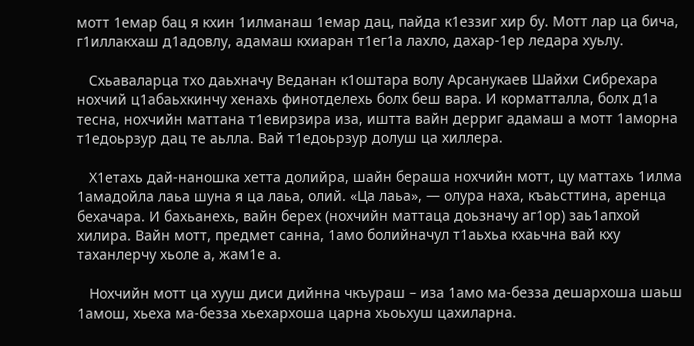мотт 1емар бац я кхин 1илманаш 1емар дац, пайда к1еззиг хир бу. Мотт лар ца бича, г1иллакхаш д1адовлу, адамаш кхиаран т1ег1а лахло, дахар-1ер ледара хуьлу.

   Схьаваларца тхо даьхначу Веданан к1оштара волу Арсанукаев Шайхи Сибрехара нохчий ц1абаьхкинчу хенахь финотделехь болх беш вара. И корматталла, болх д1а тесна, нохчийн маттана т1евирзира иза, иштта вайн дерриг адамаш а мотт 1аморна т1едоьрзур дац те аьлла. Вай т1едоьрзур долуш ца хиллера.

   Х1етахь дай-наношка хетта долийра, шайн бераша нохчийн мотт, цу маттахь 1илма 1амадойла лаьа шуна я ца лаьа, олий. «Ца лаьа», — олура наха, къаьсттина, аренца бехачара. И бахьанехь, вайн берех (нохчийн маттаца доьзначу аг1ор) заь1апхой хилира. Вайн мотт, предмет санна, 1амо болийначул т1аьхьа кхаьчна вай кху таханлерчу хьоле а, жам1е а.

   Нохчийн мотт ца хууш диси дийнна чкъураш – иза 1амо ма-безза дешархоша шаьш 1амош, хьеха ма-безза хьехархоша царна хьоьхуш цахиларна.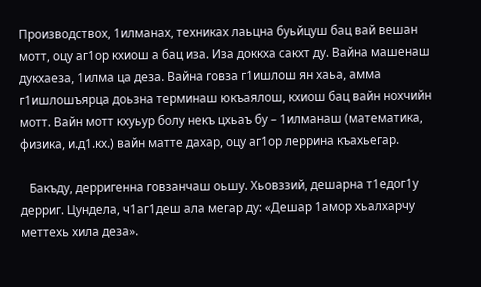Производствох, 1илманах, техниках лаьцна буьйцуш бац вай вешан мотт, оцу аг1ор кхиош а бац иза. Иза доккха сакхт ду. Вайна машенаш дукхаеза, 1илма ца деза. Вайна говза г1ишлош ян хаьа, амма г1ишлошъярца доьзна терминаш юкъаялош, кхиош бац вайн нохчийн мотт. Вайн мотт кхуьур болу некъ цхьаъ бу – 1илманаш (математика, физика, и.д1.кх.) вайн матте дахар, оцу аг1ор леррина къахьегар.

   Бакъду, дерригенна говзанчаш оьшу. Хьовззий, дешарна т1едог1у дерриг. Цундела, ч1аг1деш ала мегар ду: «Дешар 1амор хьалхарчу меттехь хила деза».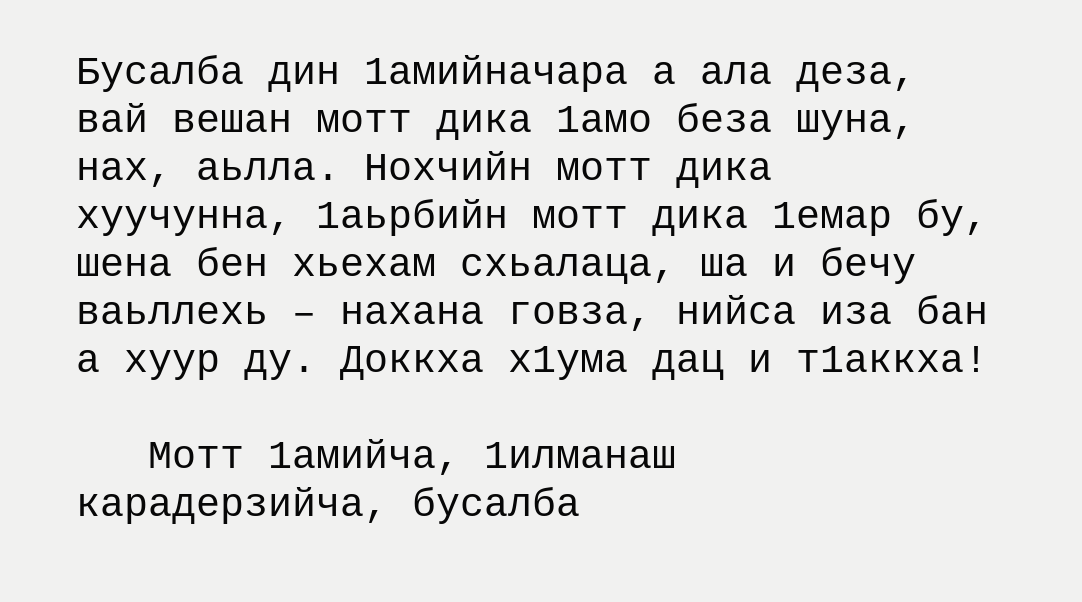Бусалба дин 1амийначара а ала деза, вай вешан мотт дика 1амо беза шуна, нах, аьлла. Нохчийн мотт дика хуучунна, 1аьрбийн мотт дика 1емар бу, шена бен хьехам схьалаца, ша и бечу ваьллехь – нахана говза, нийса иза бан а хуур ду. Доккха х1ума дац и т1аккха!

   Мотт 1амийча, 1илманаш карадерзийча, бусалба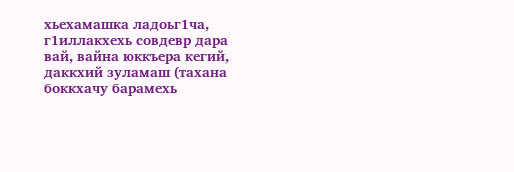хьехамашка ладоьг1ча, г1иллакхехь совдевр дара вай, вайна юккъера кегий, даккхий зуламаш (тахана боккхачу барамехь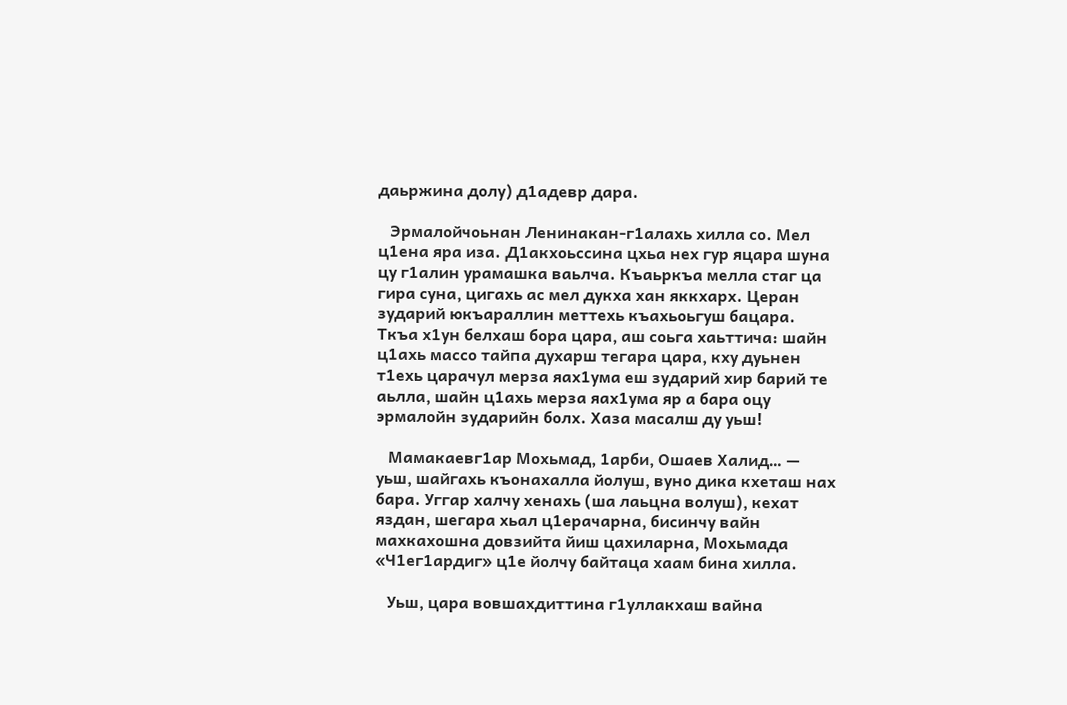даьржина долу) д1адевр дара.

   Эрмалойчоьнан Ленинакан-г1алахь хилла со. Мел ц1ена яра иза. Д1акхоьссина цхьа нех гур яцара шуна цу г1алин урамашка ваьлча. Къаьркъа мелла стаг ца гира суна, цигахь ас мел дукха хан яккхарх. Церан зударий юкъараллин меттехь къахьоьгуш бацара. Ткъа х1ун белхаш бора цара, аш соьга хаьттича: шайн ц1ахь массо тайпа духарш тегара цара, кху дуьнен т1ехь царачул мерза яах1ума еш зударий хир барий те аьлла, шайн ц1ахь мерза яах1ума яр а бара оцу эрмалойн зударийн болх. Хаза масалш ду уьш!

   Мамакаевг1ар Мохьмад, 1арби, Ошаев Халид… — уьш, шайгахь къонахалла йолуш, вуно дика кхеташ нах бара. Уггар халчу хенахь (ша лаьцна волуш), кехат яздан, шегара хьал ц1ерачарна, бисинчу вайн махкахошна довзийта йиш цахиларна, Мохьмада «Ч1ег1ардиг» ц1е йолчу байтаца хаам бина хилла.

   Уьш, цара вовшахдиттина г1уллакхаш вайна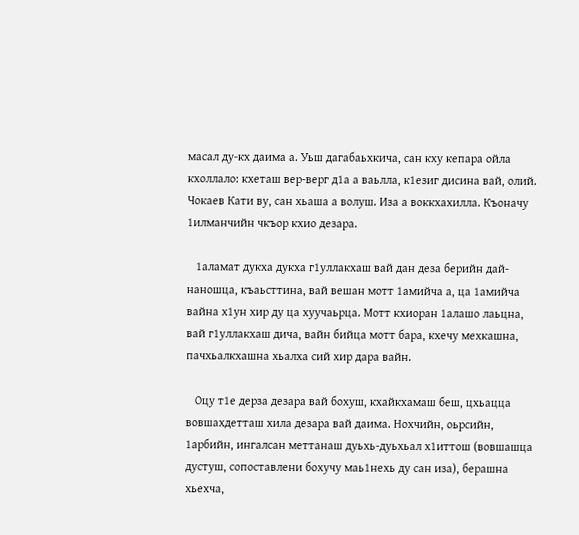масал ду-кх даима а. Уьш дагабаьхкича, сан кху кепара ойла кхоллало: кхеташ вер-верг д1а а ваьлла, к1езиг дисина вай, олий. Чокаев Кати ву, сан хьаша а волуш. Иза а воккхахилла. Къоначу 1илманчийн чкъор кхио дезара.

   1аламат дукха дукха г1уллакхаш вай дан деза берийн дай-наношца, къаьсттина, вай вешан мотт 1амийча а, ца 1амийча вайна х1ун хир ду ца хуучаьрца. Мотт кхиоран 1алашо лаьцна, вай г1уллакхаш дича, вайн бийца мотт бара, кхечу мехкашна, пачхьалкхашна хьалха сий хир дара вайн.

   Оцу т1е дерза дезара вай бохуш, кхайкхамаш беш, цхьацца вовшахдетташ хила дезара вай даима. Нохчийн, оьрсийн, 1арбийн, ингалсан меттанаш дуьхь-дуьхьал х1иттош (вовшашца дустуш, сопоставлени бохучу маь1нехь ду сан иза), берашна хьехча,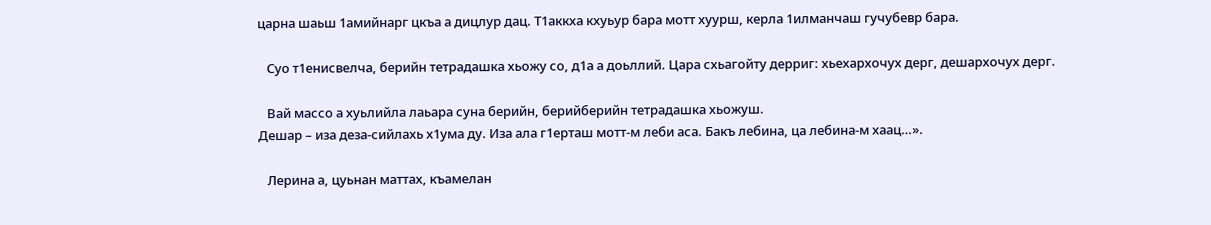царна шаьш 1амийнарг цкъа а дицлур дац. Т1аккха кхуьур бара мотт хуурш, керла 1илманчаш гучубевр бара.

   Суо т1енисвелча, берийн тетрадашка хьожу со, д1а а доьллий. Цара схьагойту дерриг: хьехархочух дерг, дешархочух дерг.

   Вай массо а хуьлийла лаьара суна берийн, берийберийн тетрадашка хьожуш.
Дешар – иза деза-сийлахь х1ума ду. Иза ала г1ерташ мотт-м леби аса. Бакъ лебина, ца лебина-м хаац…».

   Лерина а, цуьнан маттах, къамелан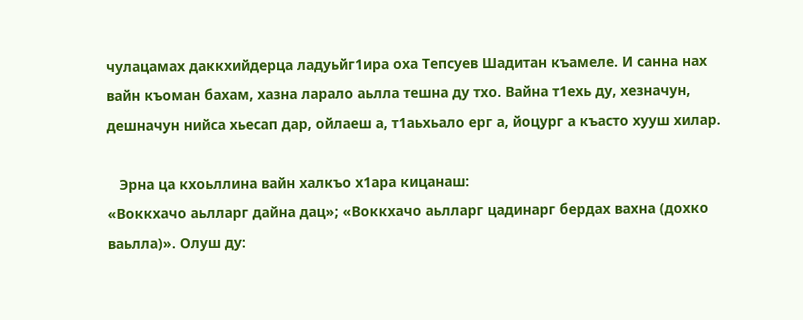чулацамах даккхийдерца ладуьйг1ира оха Тепсуев Шадитан къамеле. И санна нах вайн къоман бахам, хазна ларало аьлла тешна ду тхо. Вайна т1ехь ду, хезначун, дешначун нийса хьесап дар, ойлаеш а, т1аьхьало ерг а, йоцург а къасто хууш хилар.

   Эрна ца кхоьллина вайн халкъо х1ара кицанаш:
«Воккхачо аьлларг дайна дац»; «Воккхачо аьлларг цадинарг бердах вахна (дохко ваьлла)». Олуш ду: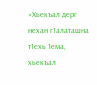«Хьекъал дерг нехан г1алаташна т1ехь 1ема, хьекъал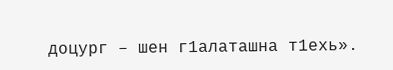доцург – шен г1алаташна т1ехь».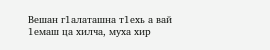Вешан г1алаташна т1ехь а вай 1емаш ца хилча, муха хир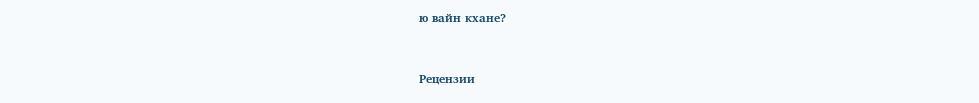ю вайн кхане?


Рецензии